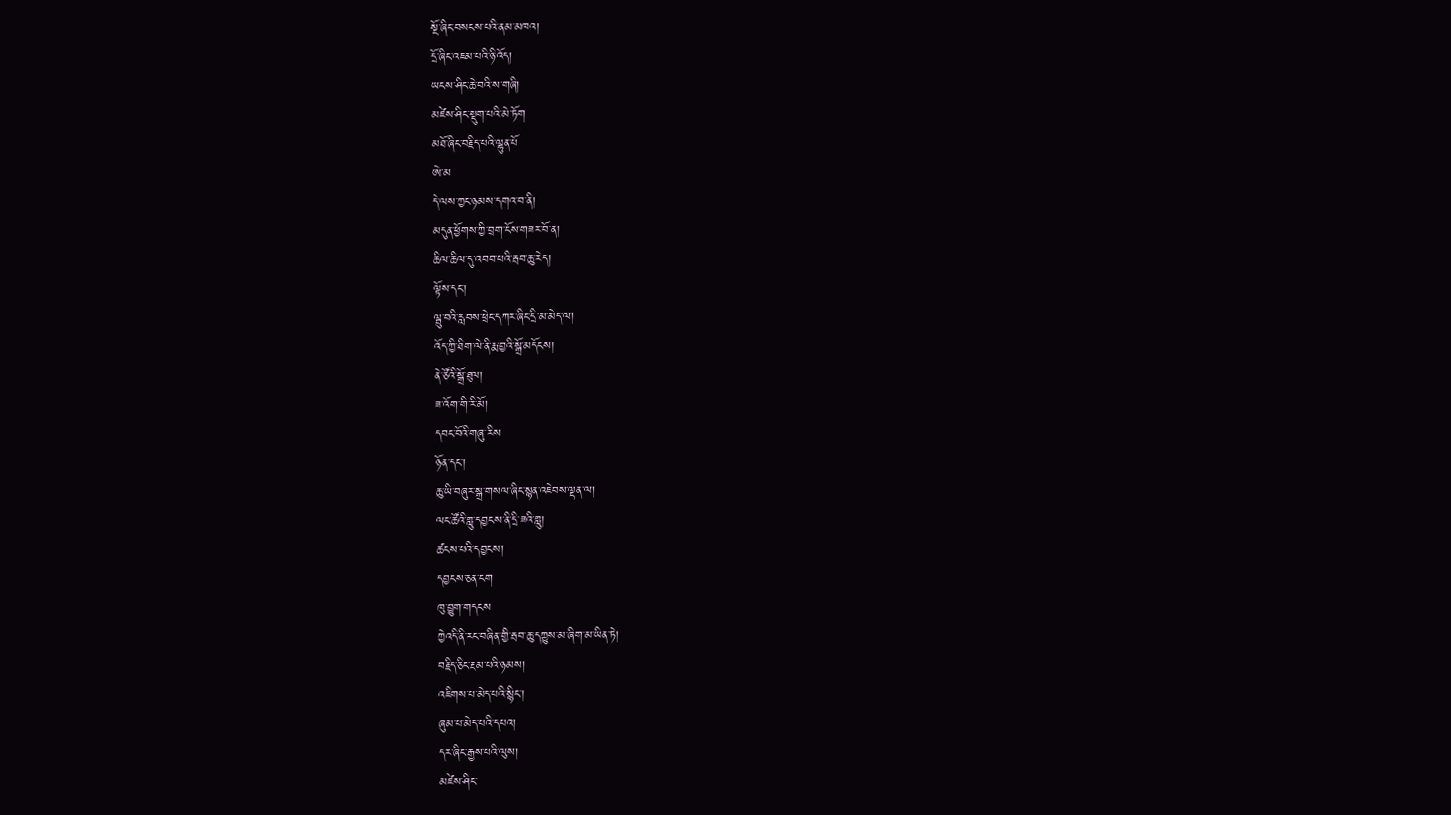སྔོ་ཞིང་བསངས་པའི་ནམ་མཁའ།
དྲོ་ཞིང་འཇམ་པའི་ཉི་འོད།
ཡངས་ཤིང་ཆེ་བའི་ས་གཞི།
མཛེས་ཤིང་སྡུག་པའི་མེ་ཏོག
མཐོ་ཞིང་བརྗིད་པའི་ལྷུན་པོ
ཨེ་མ
དེ་ལས་ཀྱང་ཉམས་དགའ་བ་ནི།
མདུན་ཕྱོགས་ཀྱི་བྲག་ངོས་གཟར་བོ་ན།
ཆིལ་ཆིལ་དུ་འབབ་པའི་རྦབ་ཆུ་རེད།
ལྟོས་དང་།
ལྦུ་བའི་རླབས་ཕྲེང་དཀར་ཞིང་དྲི་མ་མེད་ལ།
འོད་ཀྱི་ཐིག་ལེ་ནི་རྨ་བྱའི་སྒྲོ་མདོངས།
ནེ་ཙོའི་སྒྲོ་ཐུལ།
ཟ་འོག་གི་རི་མོ།
དབང་བོའི་གཞུ་རིས
ཉོན་དང་།
ཆུ་ཡི་བཞུར་སྒྲ་གསལ་ཞིང་སྙན་འཇེབས་ལྡན་ལ།
ལང་ཚོའི་གླུ་དབྱངས་ནི་དྲི་ཟའི་གླུ།
ཚངས་པའི་དབྱངས།
དབྱངས་ཅན་ངག
ཁུ་བྱུག་གདངས
ཀྱེའདི་ནི་རང་བཞིན་གྱི་རྦབ་ཆུ་དཀྱུས་མ་ཞིག་མ་ཡིན་ཏེ།
བརྗིད་ཅིང་རྔམ་པའི་ཉམས།
འཇིགས་པ་མེད་པའི་སྙིང་།
ཞུམ་པ་མེད་པའི་དཔའ།
དར་ཞིང་རྒྱས་པའི་ལུས།
མཛེས་ཤིང་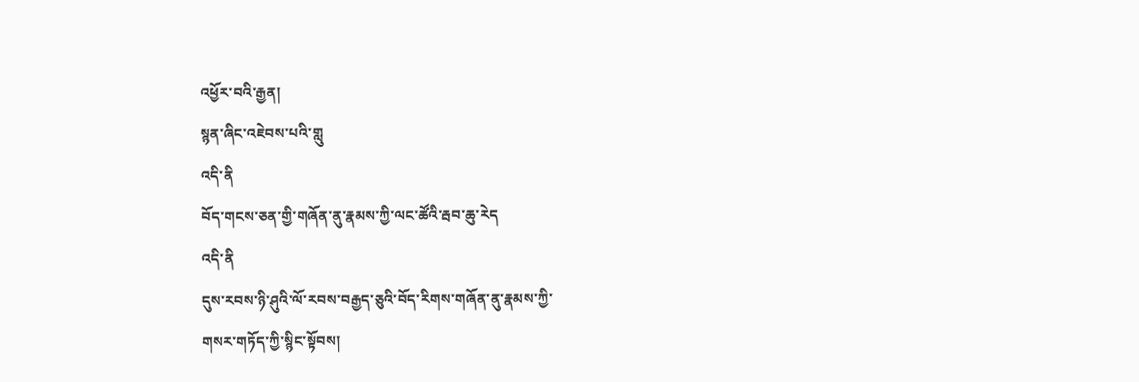འཕྱོར་བའི་རྒྱན།
སྙན་ཞིང་འཇེབས་པའི་གླུ
འདི་ནི
བོད་གངས་ཅན་གྱི་གཞོན་ནུ་རྣམས་ཀྱི་ལང་ཚོའི་རྦབ་ཆུ་རེད
འདི་ནི
དུས་རབས་ཉི་ཤུའི་ལོ་རབས་བརྒྱད་ཅུའི་བོད་རིགས་གཞོན་ནུ་རྣམས་ཀྱི་
གསར་གཏོད་ཀྱི་སྙིང་སྟོབས།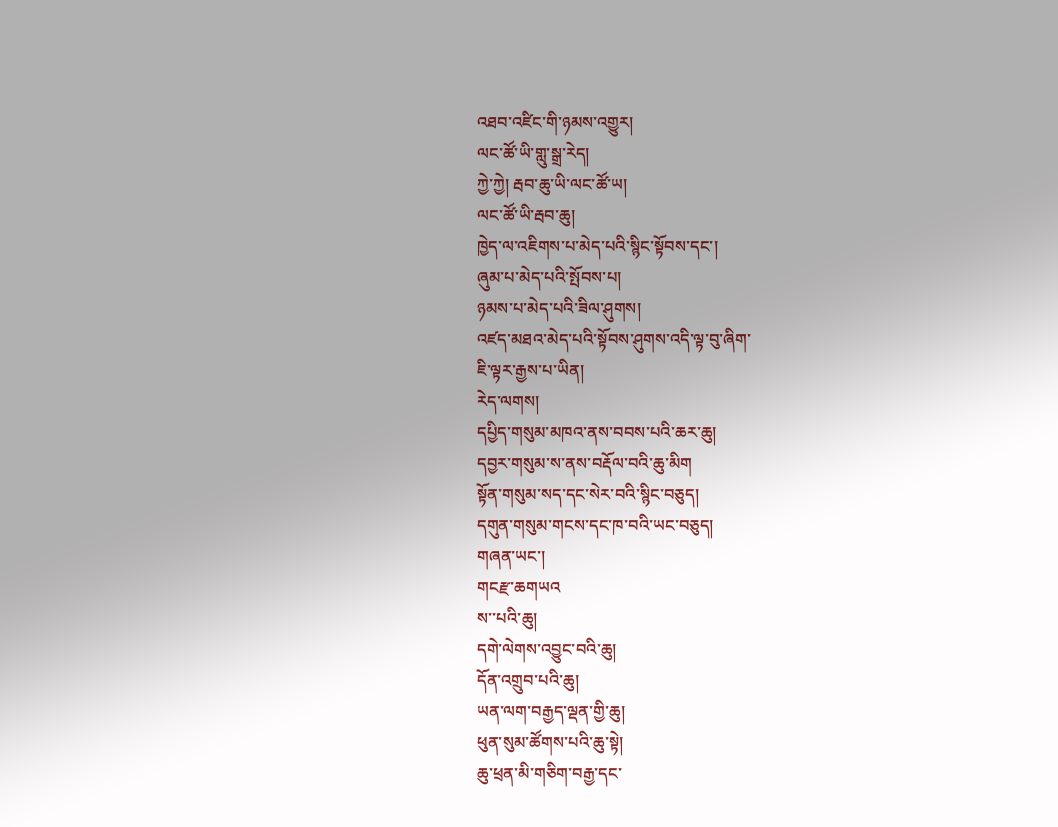འཐབ་འཛིང་གི་ཉམས་འགྱུར།
ལང་ཚོ་ཡི་གླུ་སྒྲ་རེད།
ཀྱེ་ཀྱེ། རྦབ་ཆུ་ཡི་ལང་ཚོ་ཡ།
ལང་ཚོ་ཡི་རྦབ་ཆུ།
ཁྱེད་ལ་འཇིགས་པ་མེད་པའི་སྙིང་སྟོབས་དང་།
ཞུམ་པ་མེད་པའི་སྤོབས་པ།
ཉམས་པ་མེད་པའི་ཟིལ་ཤུགས།
འཛད་མཐའ་མེད་པའི་སྟོབས་ཤུགས་འདི་ལྟ་བུ་ཞིག་
ཇི་ལྟར་རྒྱས་པ་ཡིན།
རེད་ལགས།
དཔྱིད་གསུམ་མཁའ་ནས་བབས་པའི་ཆར་ཆུ།
དབྱར་གསུམ་ས་ནས་བརྡོལ་བའི་ཆུ་མིག
སྟོན་གསུམ་སད་དང་སེར་བའི་སྙིང་བཅུད།
དགུན་གསུམ་གངས་དང་ཁ་བའི་ཡང་བཅུད།
གཞན་ཡང་།
གངརྫ་ཆགཡའ
ས་་པའི་ཆུ།
དགེ་ལེགས་འབྱུང་བའི་ཆུ།
དོན་འགྲུབ་པའི་ཆུ།
ཡན་ལག་བརྒྱད་ལྡན་གྱི་ཆུ།
ཕུན་སུམ་ཚོགས་པའི་ཆུ་སྟེ།
ཆུ་ཕྲན་མི་གཅིག་བརྒྱ་དང་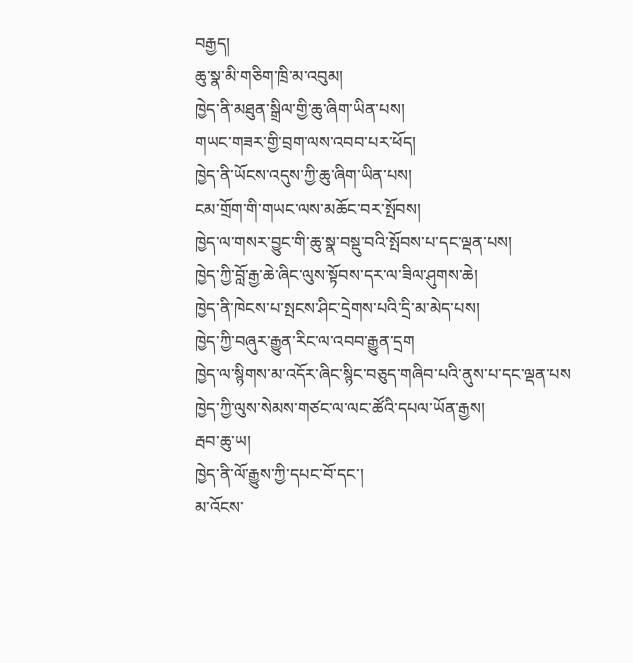བརྒྱད།
ཆུ་སྣ་མི་གཅིག་ཁྲི་མ་འབུམ།
ཁྱེད་ནི་མཐུན་སྒྲིལ་གྱི་ཆུ་ཞིག་ཡིན་པས།
གཡང་གཟར་གྱི་བྲག་ལས་འབབ་པར་ཕོད།
ཁྱེད་ནི་ཡོངས་འདུས་ཀྱི་ཆུ་ཞིག་ཡིན་པས།
ངམ་གྲོག་གི་གཡང་ལས་མཆོང་བར་སྤོབས།
ཁྱེད་ལ་གསར་བྱུང་གི་ཆུ་སྣ་བསྡུ་བའི་སྤོབས་པ་དང་ལྡན་པས།
ཁྱེད་ཀྱི་བློ་རྒྱ་ཆེ་ཞིང་ལུས་སྟོབས་དར་ལ་ཟིལ་ཤུགས་ཆེ།
ཁྱེད་ནི་ཁེངས་པ་སྤངས་ཤིང་དྲེགས་པའི་དྲི་མ་མེད་པས།
ཁྱེད་ཀྱི་བཞུར་རྒྱུན་རིང་ལ་འབབ་རྒྱུན་དྲག
ཁྱེད་ལ་སྙིགས་མ་འདོར་ཞིང་སྙིང་བཅུད་གཞིབ་པའི་ནུས་པ་དང་ལྡན་པས
ཁྱེད་ཀྱི་ལུས་སེམས་གཙང་ལ་ལང་ཚོའི་དཔལ་ཡོན་རྒྱས།
རྦབ་ཆུ་ཡ།
ཁྱེད་ནི་ལོ་རྒྱུས་ཀྱི་དཔང་བོ་དང་།
མ་འོངས་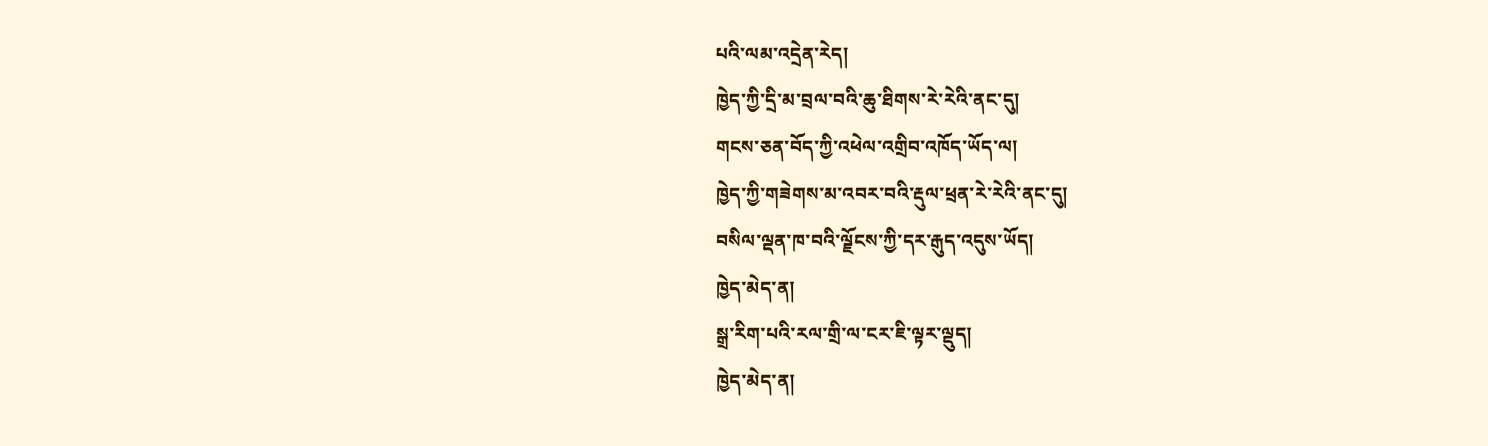པའི་ལམ་འདྲེན་རེད།
ཁྱེད་ཀྱི་དྲི་མ་བྲལ་བའི་ཆུ་ཐིགས་རེ་རེའི་ནང་དུ།
གངས་ཅན་བོད་ཀྱི་འཕེལ་འགྲིབ་འཁོད་ཡོད་ལ།
ཁྱེད་ཀྱི་གཟེགས་མ་འབར་བའི་རྡུལ་ཕྲན་རེ་རེའི་ནང་དུ།
བསིལ་ལྡན་ཁ་བའི་ལྗོངས་ཀྱི་དར་རྒུད་འདུས་ཡོད།
ཁྱེད་མེད་ན།
སྒྲ་རིག་པའི་རལ་གྲི་ལ་ངར་ཇི་ལྟར་ལྡུད།
ཁྱེད་མེད་ན།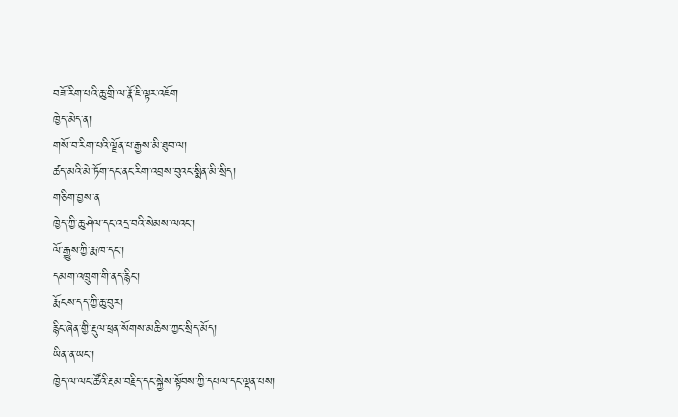བཟོ་རིག་པའི་ཆུ་གྲི་ལ་རྣོ་ཇི་ལྟར་འཇོག
ཁྱེད་མེད་ན།
གསོ་བ་རིག་པའི་ལྗོན་པ་རྒྱས་མི་ཐུབ་ལ།
ཚད་མའི་མེ་ཏོག་དང་ནང་རིག་འབྲས་བུའང་སྨིན་མི་སྲིད།
གཅིག་བྱས་ན
ཁྱེད་ཀྱི་ཆུ་ཤེལ་དང་འདྲ་བའི་སེམས་ལའང་།
ལོ་རྒྱུས་ཀྱི་རྨ་ཁ་དང་།
དམག་འཁྲུག་གི་ནད་རྙིང་།
རྨོངས་དད་ཀྱི་ཆུ་བུར།
རྙིང་ཞེན་གྱི་རྡུལ་ཕྲན་སོགས་མཆིས་ཀྱང་སྲིད་མོད།
ཡིན་ན་ཡང་།
ཁྱེད་ལ་ལང་ཚོའི་རྔམ་བརྗིད་དང་སྐྱེས་སྟོབས་ཀྱི་དཔལ་དང་ལྡན་པས།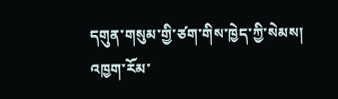དགུན་གསུམ་གྱི་ཙག་གིས་ཁྱེད་ཀྱི་སེམས།
འཁྱག་རོམ་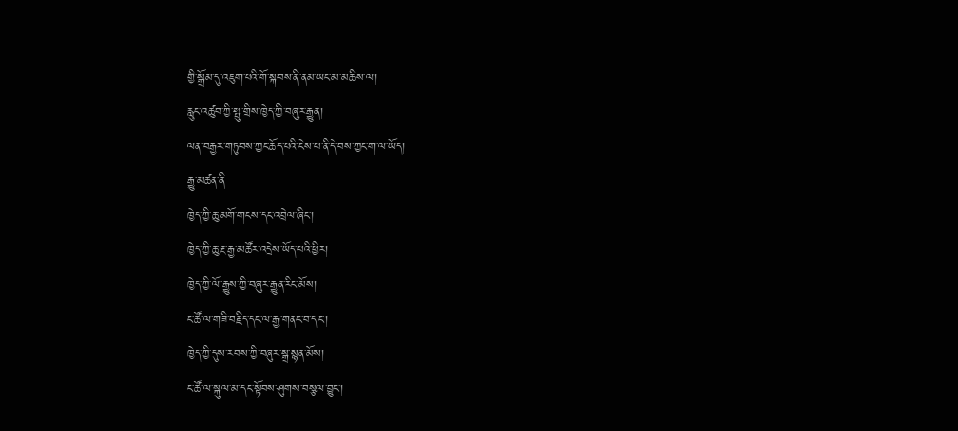གྱི་སྒྲོམ་དུ་འཇུག་པའི་གོ་སྐབས་ནི་ནམ་ཡང་མ་མཆིས་ལ།
རླུང་འཚུབ་ཀྱི་སྤུ་གྲིས་ཁྱེད་ཀྱི་བཞུར་རྒྱུན།
ལན་བརྒྱར་གཏུབས་ཀྱང་ཆོད་པའི་ངེས་པ་ནི་དེ་བས་ཀྱང་ག་ལ་ཡོད།
རྒྱུ་མཚན་ནི
ཁྱེད་ཀྱི་ཆུ་མགོ་གངས་དང་འབྲེལ་ཞིང་།
ཁྱེད་ཀྱི་ཆུ་རྔ་རྒྱ་མཚོར་འདྲེས་ཡོད་པའི་ཕྱིར།
ཁྱེད་ཀྱི་ལོ་རྒྱུས་ཀྱི་བཞུར་རྒྱུན་རིང་མོས།
ང་ཚོ་ལ་གཟི་བརྗིད་དང་ལ་རྒྱ་གནང་བ་དང་།
ཁྱེད་ཀྱི་དུས་རབས་ཀྱི་བཞུར་སྒྲ་སྙན་མོས།
ང་ཚོ་ལ་སྐུལ་མ་དང་སྟོབས་ཤུགས་བསྩལ་བྱུང་།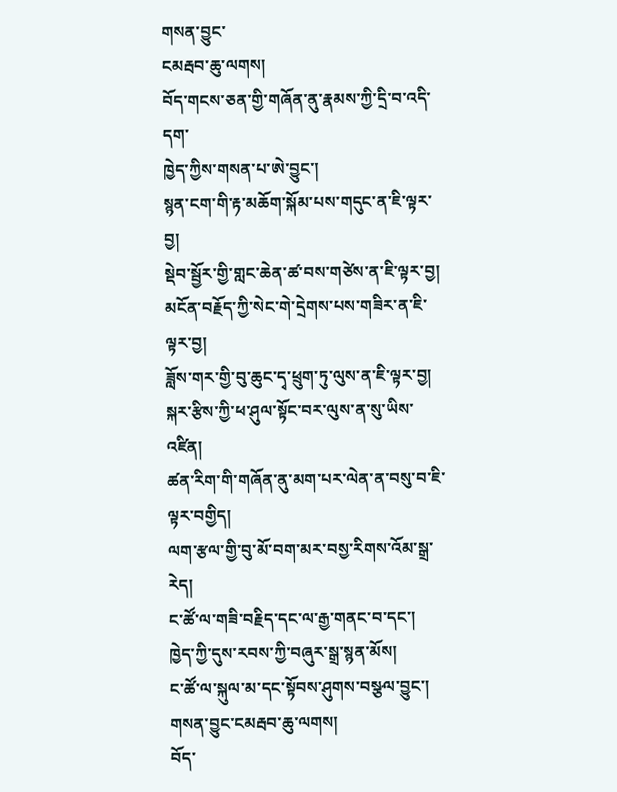གསན་བྱུང་
ངམརྦབ་ཆུ་ལགས།
བོད་གངས་ཅན་གྱི་གཞོན་ནུ་རྣམས་ཀྱི་དྲི་བ་འདི་དག་
ཁྱེད་ཀྱིས་གསན་པ་ཨེ་བྱུང་།
སྙན་ངག་གི་རྟ་མཆོག་སྐོམ་པས་གདུང་ན་ཇི་ལྟར་བྱ།
སྡེབ་སྦྱོར་གྱི་གླང་ཆེན་ཚ་བས་གཙེས་ན་ཇི་ལྟར་བྱ།
མངོན་བརྗོད་ཀྱི་སེང་གེ་དྲེགས་པས་གཟིར་ན་ཇི་ལྟར་བྱ།
ཟློས་གར་གྱི་བུ་ཆུང་དྭ་ཕྲུག་ཏུ་ལུས་ན་ཇི་ལྟར་བྱ།
སྐར་རྩིས་ཀྱི་ཕ་ཤུལ་སྟོང་བར་ལུས་ན་སུ་ཡིས་འཛིན།
ཚན་རིག་གི་གཞོན་ནུ་མག་པར་ལེན་ན་བསུ་བ་ཇི་ལྟར་བགྱིད།
ལག་རྩལ་གྱི་བུ་མོ་བག་མར་བསྱ་རིགས་འོམ་སྒྲ་རེད།
ང་ཚོ་ལ་གཟི་བརྗིད་དང་ལ་རྒྱ་གནང་བ་དང་།
ཁྱེད་ཀྱི་དུས་རབས་ཀྱི་བཞུར་སྒྲ་སྙན་མོས།
ང་ཚོ་ལ་སྐུལ་མ་དང་སྟོབས་ཤུགས་བསྩལ་བྱུང་།
གསན་བྱུང་ངམརྦབ་ཆུ་ལགས།
བོད་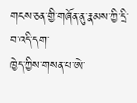གངས་ཅན་གྱི་གཞོན་ནུ་རྣམས་ཀྱི་དྲི་བ་འདི་དག་
ཁྱེད་ཀྱིས་གསན་པ་ཨེ་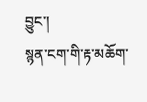བྱུང་།
སྙན་ངག་གི་རྟ་མཆོག་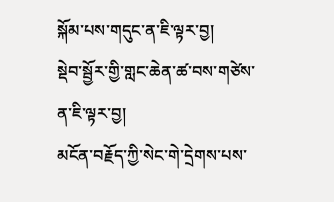སྐོམ་པས་གདུང་ན་ཇི་ལྟར་བྱ།
སྡེབ་སྦྱོར་གྱི་གླང་ཆེན་ཚ་བས་གཙེས་ན་ཇི་ལྟར་བྱ།
མངོན་བརྗོད་ཀྱི་སེང་གེ་དྲེགས་པས་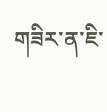གཟིར་ན་ཇི་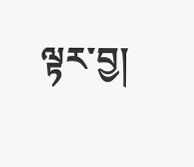ལྟར་བྱ།